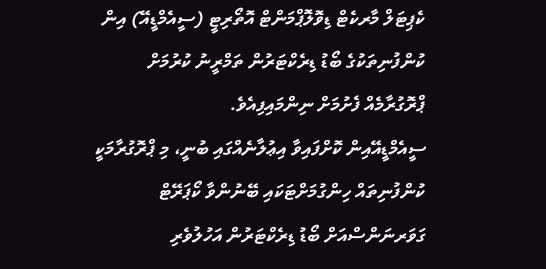ކެޕިޓަލް މާރކެޓް ޑިވޮލޮޕްމަންޓް އޮތޯރިޓީ (ސީއެމްޑީއޭ) އިން ކުންފުނިތަކުގެ ބޯޑު ޑިރެކްޓަރުން ތަމްރީނު ކުރުމަށް ޕްރޮގުރާމެއް ފެށުމަށް ނިންމައިފިއެވެ.
ސީއެމްޑީއޭއިން ކޮށްފައިވާ އިޢުލާނެއްގައި ބުނީ، މި ޕްރޮގުރާމަކީ ކުންފުނިތައް ހިންގުމަށްޓަކައި ބޭނުންވާ ކޯޕަރޭޓް ގަވަރނަންސްއަށް ބޯޑު ޑިރެކްޓަރުން އަހުލުވެރި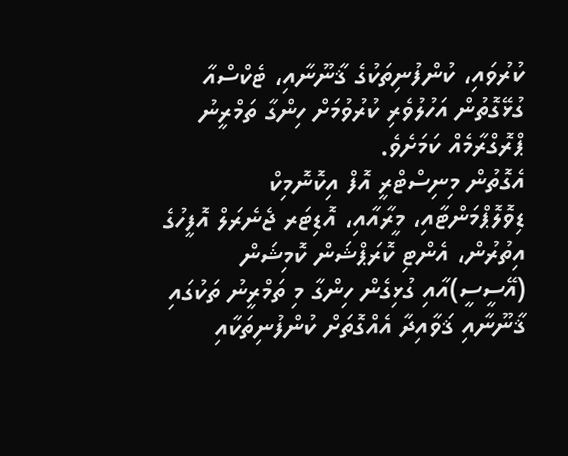ކުރުވައި، ކުންފުނިތަކުގެ ޤާނޫނާއި، ޓެކްސްއާ ގުޅޭގޮތުން އަހުލުވެރި ކުރުވުމަށް ހިންގާ ތަމްރީނު ޕްރޮގްރާމެއް ކަމަށެވެ.
އެގޮތުން މިނިސްޓްރީ އޮފް އިކޮނޮމިކް ޑިވޮލޮޕްމަންޓާއި، މީރާއާއި، އޮޑިޓަރ ޖެނެރަލް އޮފީހުގެ އިތުރުން، އެންޓި ކޮރަޕްޝަން ކޮމިޝަން (އޭސީސީ)އާއި ގުޅިގެން ހިންގާ މި ތަމްރީނު ތަކުގައި ޤާނޫނާއި ޤަވާއިދާ އެއްގޮތަށް ކުންފުނިތަކާއި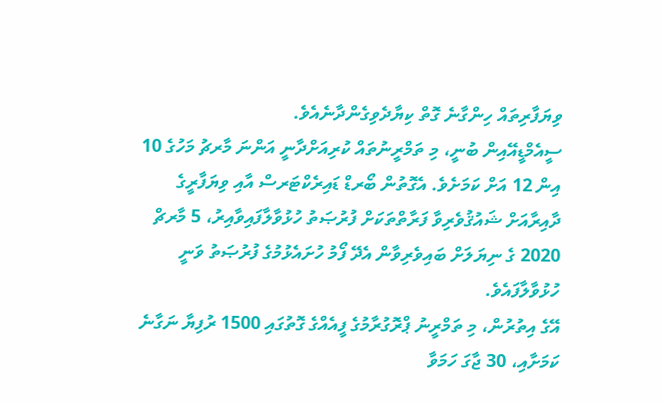ވިޔަފާރިތައް ހިންގާނެ ގޮތް ކިޔާދެވިގެންދާނެއެވެ.
ސީއެމްޑީއޭއިން ބުނީ، މި ތަމްރީނުތައް ކުރިއަށްދާނީ އަންނަ މާރޗު މަހުގެ 10 އިން 12 އަށް ކަމަށެވެ. އެގޮތުން ބޯރޑް ޑައިރެކްޓަރސް އާއި ވިޔަފާރީގެ ދާއިރާއަށް ޝައުޤުވެރިވާ ފަރާތްތަކަށް ފުރުޞަތު ހުޅުވާލާފައިވާއިރު، 5 މާރޗް 2020 ގެ ނިޔަލަށް ބައިވެރިވާން އެދޭ ފޯމު ހުށައެޅުމުގެ ފުރުޞަތު ވަނީ ހުޅުވާލާފައެވެ.
އޭގެ އިތުރުން، މި ތަމްރީނު ޕްރޮގުރާމުގެ ފީއެއްގެ ގޮތުގައި 1500 ރުފިޔާ ނަގާނެ ކަމަށާއި، 30 ޖާގަ ހަމަވާ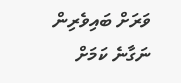ވަރަށް ބައިވެރިން ނަގާނެ ކަމަށް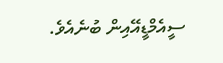ސީއެމްޑީއޭއިން ބުނެއެވެ.